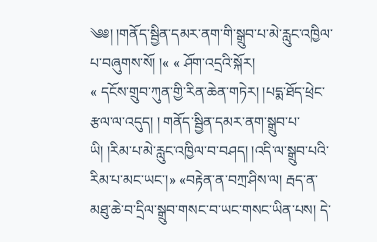༄༅། །གནོད་སྦྱིན་དམར་ནག་གི་སྒྲུབ་པ་མེ་རླུང་འཁྱིལ་པ་བཞུགས་སོ། །« « ཤོག་འདྲའི་སྐོར།
« དངོས་གྲུབ་ཀུན་གྱི་རིན་ཆེན་གཏེར། །པདྨ་ཐོད་ཕྲེང་རྩལ་ལ་འདུད། ། གནོད་སྦྱིན་དམར་ནག་སྒྲུབ་པ་ཡི། །རིམ་པ་མེ་རླུང་འཁྱིལ་བ་བཤད། །འདི་ལ་སྒྲུབ་པའི་རིམ་པ་མང་ཡང་།» «བརྟེན་ན་བཀྲ་ཤིས་ལ། རྦད་ན་མཐུ་ཆེ་བ་དྲིལ་སྒྲུབ་གསང་བ་ཡང་གསང་ཡིན་པས། དེ་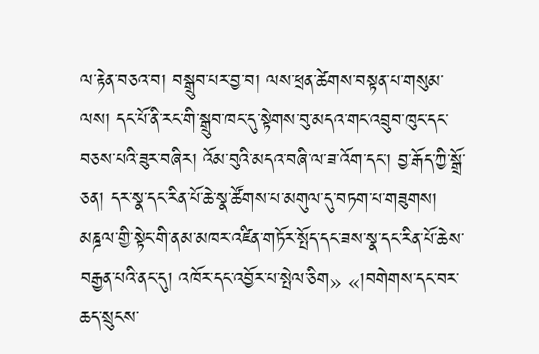ལ་རྟེན་བཅའ་བ། བསྒྲུབ་པར་བྱ་བ། ལས་ཕྲན་ཚེགས་བསྟན་པ་གསུམ་ལས། དང་པོ་ནི་རང་གི་སྒྲུབ་ཁང་དུ་སྟེགས་བུ་མདའ་གང་འབྲུབ་ཁུང་དང་བཅས་པའི་ཟུར་བཞིར། འོམ་བུའི་མདའ་བཞི་ལ་ཟ་འོག་དང་། བྱ་རྒོད་ཀྱི་སྒྲོ་ཅན། དར་སྣ་དང་རིན་པོ་ཆེ་སྣ་ཚོགས་པ་མགུལ་དུ་བཏག་པ་གཟུགས། མཎྜལ་གྱི་སྟེང་གི་ནམ་མཁར་འཛིན་གཏོར་སྤོད་དང་ཟས་སྣ་དང་རིན་པོ་ཆེས་བརྒྱན་པའི་ནང་དུ། འཁོར་དང་འབྱོར་པ་སྤེལ་ཅིག» «།བགེགས་དང་བར་ཆད་སྲུངས་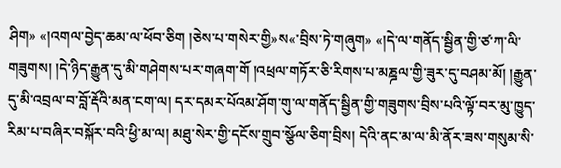ཤིག» «།འགལ་བྱེད་ཆམ་ལ་ཕོབ་ཅིག །ཅེས་པ་གསེར་གྱི»ས«་བྲིས་ཏེ་གཞུག» «།དེ་ལ་གནོད་སྦྱིན་གྱི་ཙ་ཀ་ལི་གཟུགས། །དེ་ཉིད་རྒྱུན་དུ་མི་གཤེགས་པར་གཞག་གོ །འཕྲལ་གཏོར་ཅི་རིགས་པ་མཎྜལ་གྱི་ཟུར་དུ་བཤམ་མོ། །རྒྱུན་དུ་མི་འབྲལ་བ་བློ་རྡོའི་མན་ངག་ལ། དར་དམར་པོའམ་ཤོག་གུ་ལ་གནོད་སྦྱིན་གྱི་གཟུགས་བྲིས་པའི་ལྟོ་བར་མུ་ཁྱུད་རིམ་པ་བཞིར་བསྐོར་བའི་ཕྱི་མ་ལ། མཐུ་སེར་གྱི་དངོས་གྲུབ་སྩོལ་ཅིག་བྲིས། དེའི་ནང་མ་ལ་མི་ནོར་ཟས་གསུམ་སི་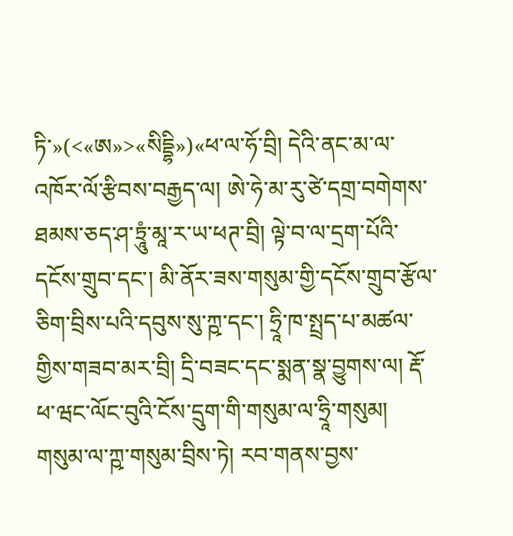ཏི་»(<«ཨ»>«སིདྡྷི»)«ཕ་ལ་ཧོ་བྲི། དེའི་ནང་མ་ལ་འཁོར་ལོ་རྩིབས་བརྒྱད་ལ། ཨེ་ཧེ་མ་རུ་ཙེ་དགྲ་བགེགས་ཐམས་ཅད་ཤ་ཏྲཱུཾ་མཱ་ར་ཡ་ཕཊ་བྲི། ལྟེ་བ་ལ་དྲག་པོའི་དངོས་གྲུབ་དང་། མི་ནོར་ཟས་གསུམ་གྱི་དངོས་གྲུབ་རྩོལ་ཅིག་བྲིས་པའི་དབུས་སུ་ཀྵ་དང་། ཧྲཱི་ཁ་སྤྲད་པ་མཚལ་གྱིས་གཟབ་མར་བྲི། དྲི་བཟང་དང་སྨན་སྣ་བྱུགས་ལ། རྡོ་ཕ་ཝང་ལོང་བུའི་ངོས་དྲུག་གི་གསུམ་ལ་ཧྲཱི་གསུམ། གསུམ་ལ་ཀྵ་གསུམ་བྲིས་ཏེ། རབ་གནས་བྱས་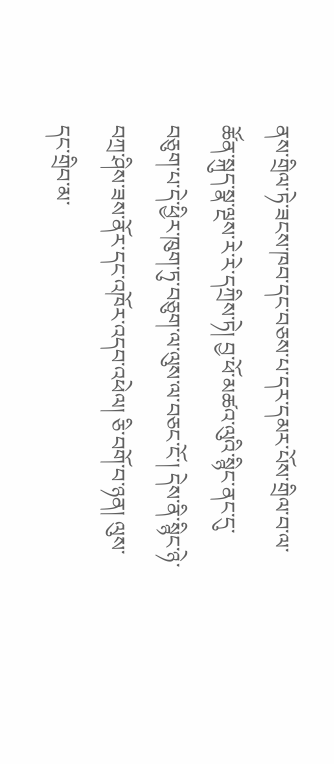ནས་གྲིལ་ཏེ་ཟངས་ཁབ་དང་བཅས་པ་དར་དམར་པོས་གྲིལ་བ་ལ་ཚོན་སྐུད་སྣ་ལྔས་རེ་རེ་དཀྲིས་ཏེ། བྱ་ཕོ་མཚའ་ལུའི་སྙིང་ནང་དུ་བཅུག་པ་དེ་ཕྱིར་ཁུག་ཏུ་བཅུག་ལ་ལུས་ལ་བཅང་ངོ་། དེས་ནི་སྙིང་ཉེ་བཀྲ་ཤིས་ཟས་ནོར་དང་འཁོར་འདབ་འཕེལ། ཅི་བགོ་བ་ཉན། ལུས་དང་གྲིབ་མ་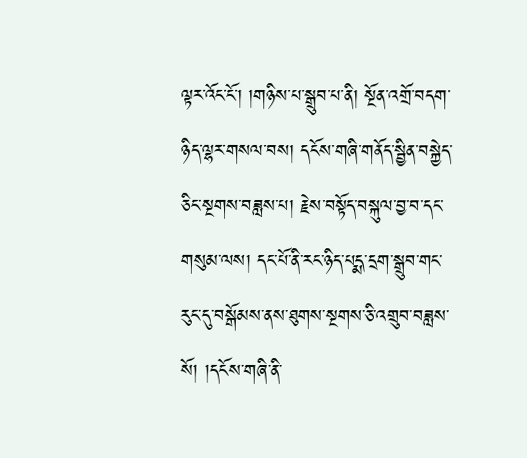ལྟར་འོང་ངོ་། །གཉིས་པ་སྒྲུབ་པ་ནི། སྔོན་འགྲོ་བདག་ཉིད་ལྷར་གསལ་བས། དངོས་གཞི་གནོད་སྦྱིན་བསྐྱེད་ཅིང་སྔགས་བཟླས་པ། རྗེས་བསྟོད་བསྐུལ་བྱ་བ་དང་གསུམ་ལས། དང་པོ་ནི་རང་ཉིད་པདྨ་དྲག་སྒྲུབ་གང་རུང་དུ་བསྒོམས་ནས་ཐུགས་སྔགས་ཅི་འགྲུབ་བཟླས་སོ། །དངོས་གཞི་ནི་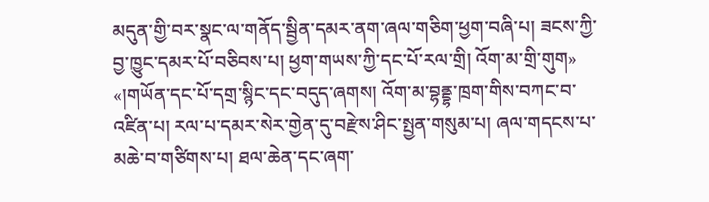མདུན་གྱི་བར་སྣང་ལ་གནོད་སྦྱིན་དམར་ནག་ཞལ་གཅིག་ཕྱག་བཞི་པ། ཟངས་ཀྱི་བྱ་ཁྱུང་དམར་པོ་བཅིབས་པ། ཕྱག་གཡས་ཀྱི་དང་པོ་རལ་གྲི། འོག་མ་གྲི་གུག» «།གཡོན་དང་པོ་དགྲ་སྙིང་དང་བདུད་ཞགས། འོག་མ་བྷནྡྷ་ཁྲག་གིས་བཀང་བ་འཛིན་པ། རལ་པ་དམར་སེར་གྱེན་དུ་བརྫེས་ཤིང་སྤྱན་གསུམ་པ། ཞལ་གདངས་པ་མཆེ་བ་གཙིགས་པ། ཐལ་ཆེན་དང་ཞག་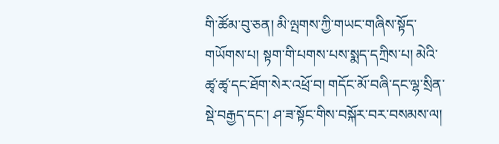གི་ཚོམ་བུ་ཅན། མི་ལྤགས་ཀྱི་གཡང་གཞིས་སྟོད་གཡོགས་པ། སྟག་གི་པགས་པས་སྨད་དཀྲིས་པ། མེའི་ཚྭ་ཚྭ་དང་ཐོག་སེར་འཕྲོ་བ། གདོང་མོ་བཞི་དང་ལྷ་སྲིན་སྡེ་བརྒྱད་དང་། ཤ་ཟ་སྟོང་གིས་བསྐོར་བར་བསམས་ལ།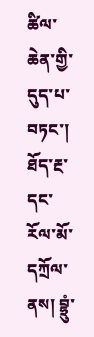ཚིལ་ཆེན་གྱི་དུད་པ་བཏང་། ཐོད་རྔ་དང་རོལ་མོ་དཀྲོལ་ནས། བྷྲུཾ་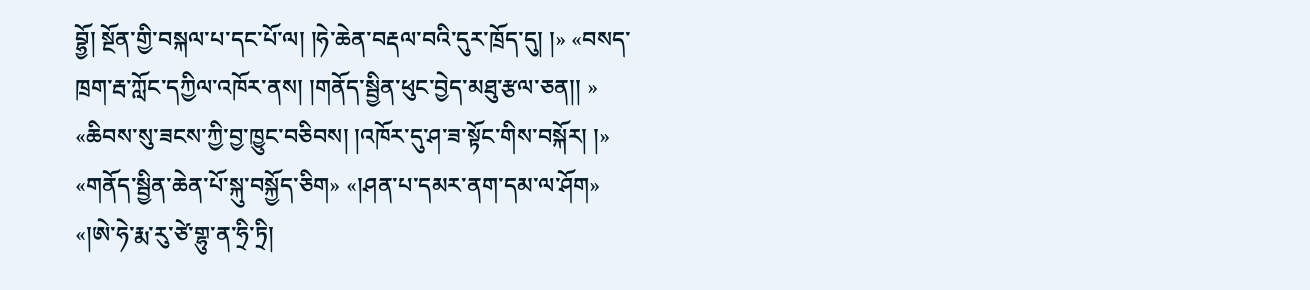བྷྱོ། སྔོན་གྱི་བསྐལ་པ་དང་པོ་ལ། །ཧེ་ཆེན་བརྡལ་བའི་དུར་ཁྲོད་དུ། །» «བསད་ཁྲག་རྦ་ཀློང་དཀྱིལ་འཁོར་ནས། །གནོད་སྦྱིན་ཕུང་བྱེད་མཐུ་རྩལ་ཅན།། » «ཆིབས་སུ་ཟངས་ཀྱི་བྱ་ཁྱུང་བཅིབས། །འཁོར་དུ་ཤ་ཟ་སྟོང་གིས་བསྐོར། །» «གནོད་སྦྱིན་ཆེན་པོ་སྐུ་བསྐྱོད་ཅིག» «།ཤན་པ་དམར་ནག་དམ་ལ་ཤོག» «།ཨེ་ཧེ་རྨ་རུ་ཙེ་གྷུ་ན་ཧྲི་ཏྲི།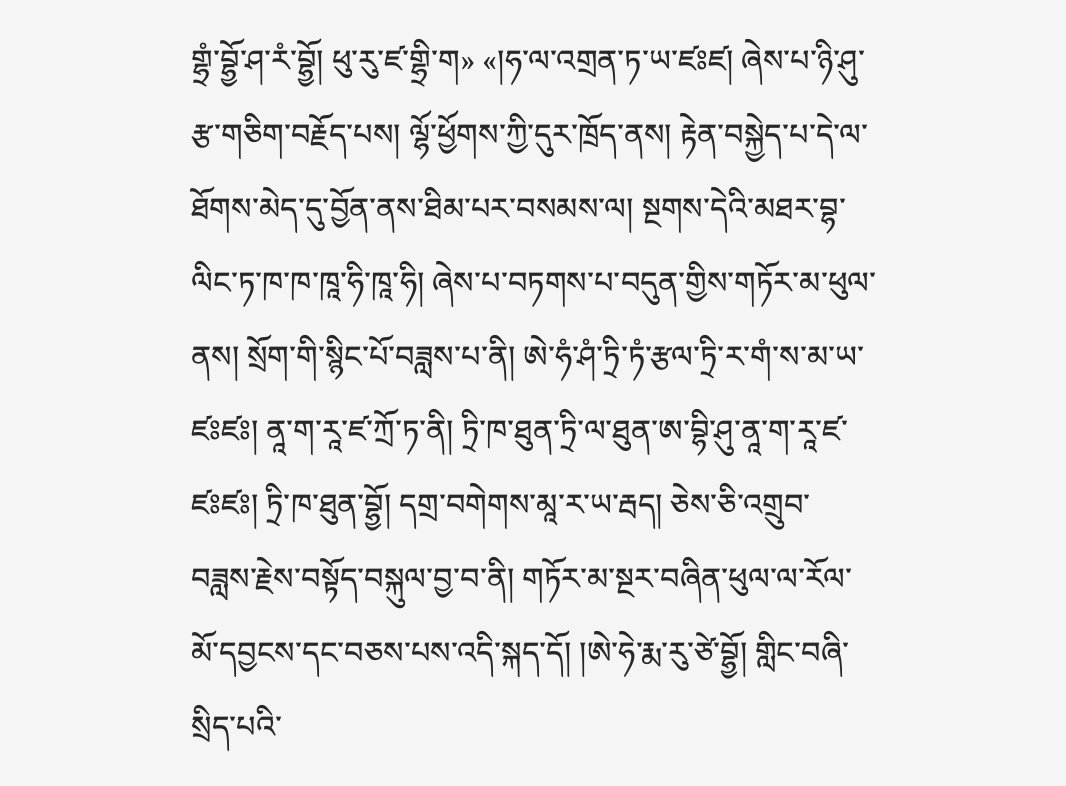གྷྲཾ་བྷྱོ་ཤ་རཾ་བྷྱོ། ཕུ་རུ་ཛ་གྷྲི་ག» «།ཧ་ལ་འགྲན་ཏ་ཡ་ཛཿཛ། ཞེས་པ་ཉི་ཤུ་རྩ་གཅིག་བརྗོད་པས། ལྷོ་ཕྱོགས་ཀྱི་དུར་ཁྲོད་ནས། རྟེན་བསྐྱེད་པ་དེ་ལ་ཐོགས་མེད་དུ་བྱོན་ནས་ཐིམ་པར་བསམས་ལ། སྔགས་དེའི་མཐར་བྷ་ལིང་ཏ་ཁ་ཁ་ཁཱ་ཧི་ཁཱ་ཧི། ཞེས་པ་བཏགས་པ་བདུན་གྱིས་གཏོར་མ་ཕུལ་ནས། སྲོག་གི་སྙིང་པོ་བཟླས་པ་ནི། ཨེ་ཧཾ་ཤཾ་ཏྲི་ཏཾ་རྩལ་ཏྲི་ར་གཾ་ས་མ་ཡ་ཛཿཛཿ། ནཱ་ག་རཱ་ཛ་ཀྲོ་ཏ་ནི། ཏྲི་ཁ་ཐུན་ཏྲི་ལ་ཐུན་ཨ་བྷི་ཤུ་ནཱ་ག་རཱ་ཛ་ཛཿཛཿ། ཏྲི་ཁ་ཐུན་བྷྱོ། དགྲ་བགེགས་མཱ་ར་ཡ་རྦད། ཅེས་ཅི་འགྲུབ་བཟླས་རྗེས་བསྟོད་བསྐུལ་བྱ་བ་ནི། གཏོར་མ་སྔར་བཞིན་ཕུལ་ལ་རོལ་མོ་དབྱངས་དང་བཅས་པས་འདི་སྐད་དོ། །ཨེ་ཧེ་རྨ་རུ་ཙེ་བྷྱོ། གླིང་བཞི་སྲིད་པའི་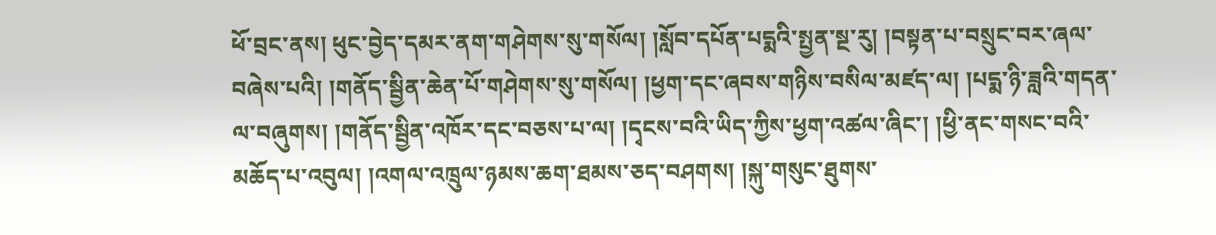ཕོ་བྲང་ནས། ཕུང་བྱེད་དམར་ནག་གཤེགས་སུ་གསོལ། །སློབ་དཔོན་པདྨའི་སྤྱན་སྔ་རུ། །བསྟན་པ་བསྲུང་བར་ཞལ་བཞེས་པའི། །གནོད་སྦྱིན་ཆེན་པོ་གཤེགས་སུ་གསོལ། །ཕྱག་དང་ཞབས་གཉིས་བསིལ་མཛད་ལ། །པདྨ་ཉི་ཟླའི་གདན་ལ་བཞུགས། །གནོད་སྦྱིན་འཁོར་དང་བཅས་པ་ལ། །དྭངས་བའི་ཡིད་ཀྱིས་ཕྱག་འཚལ་ཞིང་། །ཕྱི་ནང་གསང་བའི་མཆོད་པ་འབུལ། །འགལ་འཁྲུལ་ཉམས་ཆག་ཐམས་ཅད་བཤགས། །སྐུ་གསུང་ཐུགས་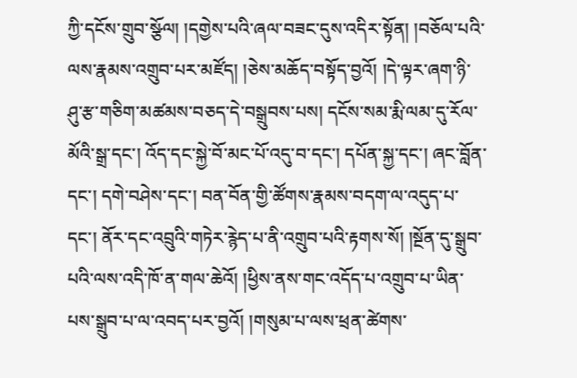ཀྱི་དངོས་གྲུབ་སྩོལ། །དགྱེས་པའི་ཞལ་བཟང་དུས་འདིར་སྟོན། །བཅོལ་པའི་ལས་རྣམས་འགྲུབ་པར་མཛོད། །ཅེས་མཆོད་བསྟོད་བྱའོ། །དེ་ལྟར་ཞག་ཉི་ཤུ་རྩ་གཅིག་མཚམས་བཅད་དེ་བསྒྲུབས་པས། དངོས་སམ་རྨི་ལམ་དུ་རོལ་མོའི་སྒྲ་དང་། འོད་དང་སྐྱེ་བོ་མང་པོ་འདུ་བ་དང་། དཔོན་སྐྱ་དང་། ཞང་བློན་དང་། དགེ་བཤེས་དང་། བན་བོན་གྱི་ཚོགས་རྣམས་བདག་ལ་འདུད་པ་དང་། ནོར་དང་འབྲུའི་གཏེར་རྙེད་པ་ནི་འགྲུབ་པའི་རྟགས་སོ། །སྔོན་དུ་སྒྲུབ་པའི་ལས་འདི་ཁོ་ན་གལ་ཆེའོ། །ཕྱིས་ནས་གང་འདོད་པ་འགྲུབ་པ་ཡིན་པས་སྒྲུབ་པ་ལ་འབད་པར་བྱའོ། །གསུམ་པ་ལས་ཕྲན་ཚེགས་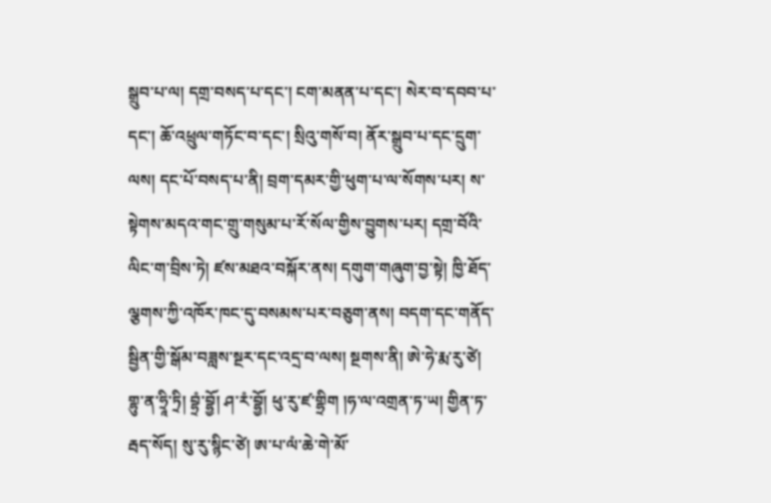སྒྲུབ་པ་ལ། དགྲ་བསད་པ་དང་། ངག་མནན་པ་དང་། སེར་བ་དབབ་པ་དང་། ཆོ་འཕྲུལ་གཏོང་བ་དང་། སྲིའུ་གསོ་བ། ནོར་སྒྲུབ་པ་དང་དྲུག་ལས། དང་པོ་བསད་པ་ནི། བྲག་དམར་གྱི་ཕུག་པ་ལ་སོགས་པར། ས་སྟེགས་མདའ་གང་གྲུ་གསུམ་པ་རོ་སོལ་གྱིས་བྱུགས་པར། དགྲ་བོའི་ལིང་ག་བྲིས་ཏེ། ཛས་མཐའ་བསྐོར་ནས། དགུག་གཞུག་བྱ་སྟེ། ཁྱི་ཐོད་ལྕགས་ཀྱི་འཁོར་ཁང་དུ་བསམས་པར་བཅུག་ནས། བདག་དང་གནོད་སྦྱིན་གྱི་སྒོམ་བཟླས་སྔར་དང་འདྲ་བ་ལས། སྔགས་ནི། ཨེ་ཧེ་རྨ་རུ་ཙེ། གྷུ་ན་ཧྲཱི་ཏྲི། བྷྲཾ་བྷྱོ། ཤ་རཾ་བྷྱོ། ཕུ་རུ་ཛ་གྷྲིག །ཧ་ལ་འགྲན་ཏ་ཡ། གྱིན་ཏ་རྦད་སོད། སུ་རུ་སྙིང་ཙེ། ཨ་པ་ལཾ་ཆེ་གེ་མོ་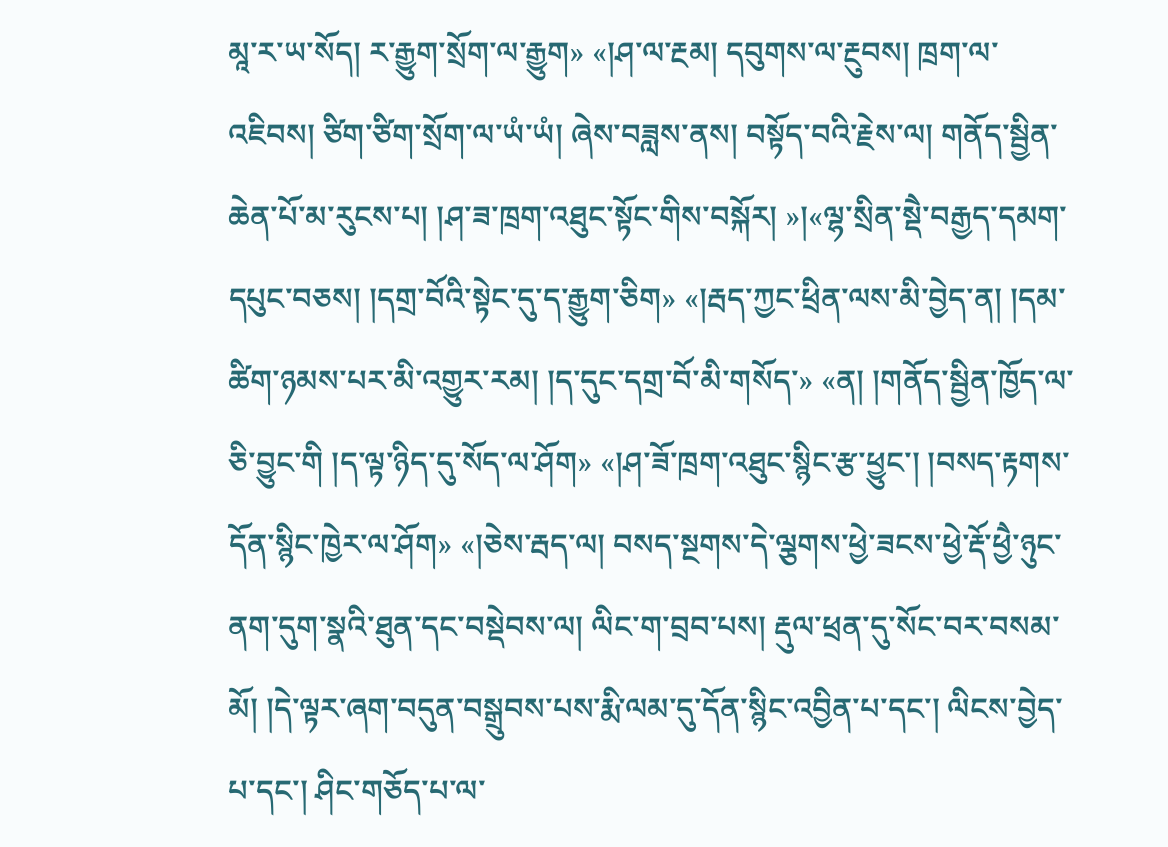མཱ་ར་ཡ་སོད། ར་རྒྱུག་སྲོག་ལ་རྒྱུག» «།ཤ་ལ་རྔམ། དབུགས་ལ་རྔུབས། ཁྲག་ལ་འཇིབས། ཙིག་ཙིག་སྲོག་ལ་ཡཾ་ཡཾ། ཞེས་བཟླས་ནས། བསྟོད་བའི་རྗེས་ལ། གནོད་སྦྱིན་ཆེན་པོ་མ་རུངས་པ། །ཤ་ཟ་ཁྲག་འཐུང་སྟོང་གིས་བསྐོར། »།«ལྷ་སྲིན་སྡཻ་བརྒྱད་དམག་དཔུང་བཅས། །དགྲ་བོའི་སྟེང་དུ་ད་རྒྱུག་ཅིག» «།རྦད་ཀྱང་ཕྲིན་ལས་མི་བྱེད་ན། །དམ་ཚིག་ཉམས་པར་མི་འགྱུར་རམ། །ད་དུང་དགྲ་བོ་མི་གསོད་» «ན། །གནོད་སྦྱིན་ཁྱོད་ལ་ཅི་བྱུང་གི །ད་ལྟ་ཉིད་དུ་སོད་ལ་ཤོག» «།ཤ་ཟོ་ཁྲག་འཐུང་སྙིང་རྩ་ཕྱུང་། །བསད་རྟགས་དོན་སྙིང་ཁྱེར་ལ་ཤོག» «།ཅེས་རྦད་ལ། བསད་སྔགས་དེ་ལྕགས་ཕྱེ་ཟངས་ཕྱེ་རྡོ་ཕྱཻ་ཉུང་ནག་དུག་སྣའི་ཐུན་དང་བསྡེབས་ལ། ལིང་ག་བྲབ་པས། རྡུལ་ཕྲན་དུ་སོང་བར་བསམ་མོ། །དེ་ལྟར་ཞག་བདུན་བསྒྲུབས་པས་རྨི་ལམ་དུ་དོན་སྙིང་འབྱིན་པ་དང་། ལིངས་བྱེད་པ་དང་། ཤིང་གཅོད་པ་ལ་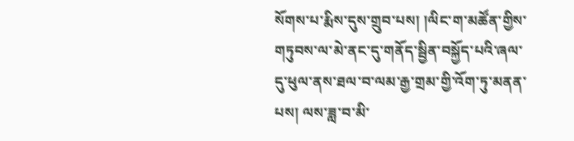སོགས་པ་རྨིས་དུས་གྲུབ་པས། །ལིང་ག་མཚོན་གྱིས་གཏུབས་ལ་མེ་ནང་དུ་གནོད་སྦྱིན་བསྐྱོད་པའི་ཞལ་དུ་ཕུལ་ནས་ཐལ་བ་ལམ་རྒྱ་གྲམ་གྱི་འོག་ཏུ་མནན་པས། ལས་ཟླ་བ་མི་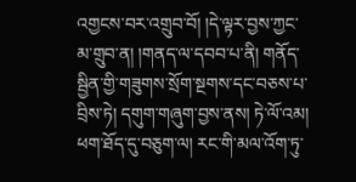འགྱངས་བར་འགྲུབ་བོ། །དེ་ལྟར་བྱས་ཀྱང་མ་གྲུབ་ན། །གནད་ལ་དབབ་པ་ནི། གནོད་སྦྱིན་གྱི་གཟུགས་སྲོག་སྔགས་དང་བཅས་པ་བྲིས་ཏེ། དགུག་གཞུག་བྱས་ནས། ཏེ་ལོ་འམ། ཕག་ཐོད་དུ་བཅུག་ལ། རང་གི་མལ་འོག་ཏུ་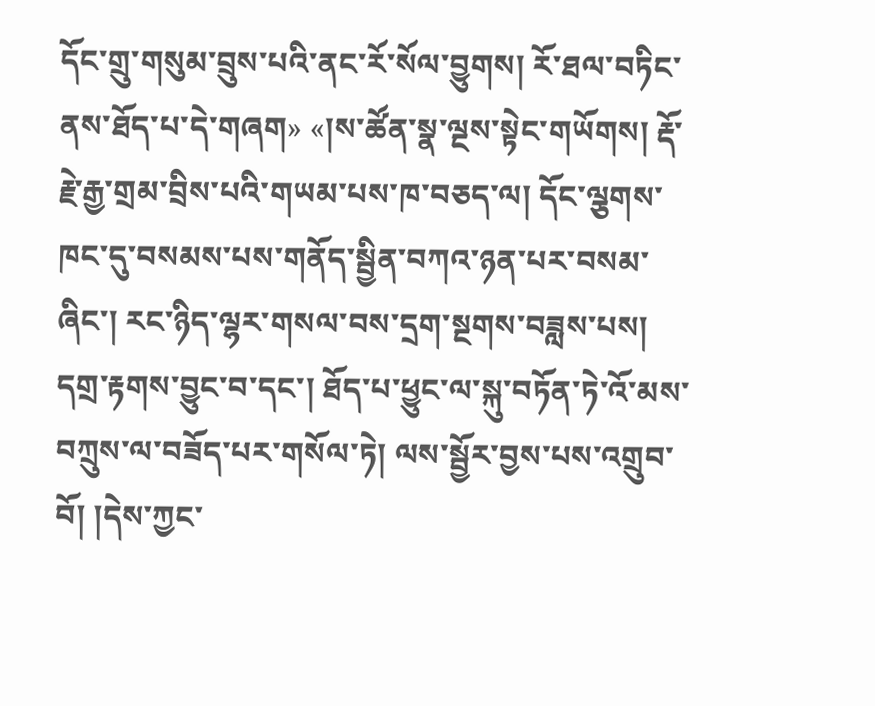དོང་གྲུ་གསུམ་བྲུས་པའི་ནང་རོ་སོལ་བྱུགས། རོ་ཐལ་བཏིང་ནས་ཐོད་པ་དེ་གཞག» «།ས་ཚོན་སྣ་ལྔས་སྟེང་གཡོགས། རྡོ་རྗེ་རྒྱ་གྲམ་བྲིས་པའི་གཡམ་པས་ཁ་བཅད་ལ། དོང་ལྕགས་ཁང་དུ་བསམས་པས་གནོད་སྦྱིན་བཀའ་ཉན་པར་བསམ་ཞིང་། རང་ཉིད་ལྷར་གསལ་བས་དྲག་སྔགས་བཟླས་པས། དགྲ་རྟགས་བྱུང་བ་དང་། ཐོད་པ་ཕྱུང་ལ་སྐུ་བཏོན་ཏེ་འོ་མས་བཀྲུས་ལ་བཟོད་པར་གསོལ་ཏེ། ལས་སྦྱོར་བྱས་པས་འགྲུབ་བོ། །དེས་ཀྱང་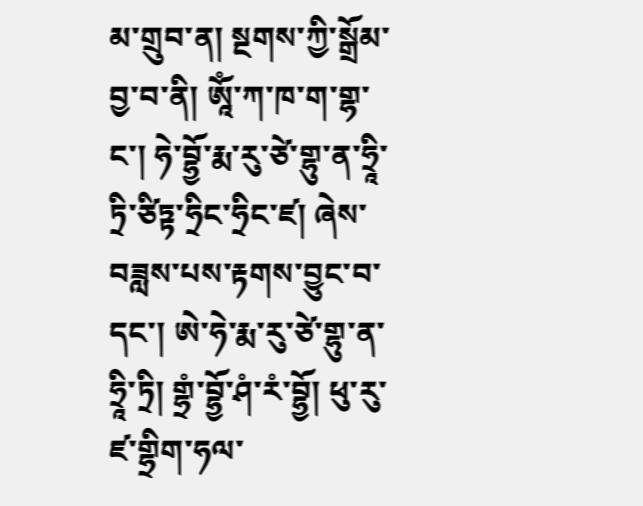མ་གྲུབ་ན། སྔགས་ཀྱི་སྒྲོམ་བྱ་བ་ནི། ཨཱོཾ་ཀ་ཁ་ག་གྷ་ང་། ཧེ་བྷྱོ་རྨ་རུ་ཙེ་གྷུ་ན་ཧྲཱི་ཏྲི་ཙིཏྟ་ཧྲིང་ཧྲིང་ཛ། ཞེས་བཟླས་པས་རྟགས་བྱུང་བ་དང་། ཨེ་ཧེ་རྨ་རུ་ཙེ་གྷུ་ན་ཧྲཱི་ཏྲི། གྷྲཾ་བྷྱོ་ཤཾ་རཾ་བྷྱོ། ཕུ་རུ་ཛ་གྷྲིག་ཧལ་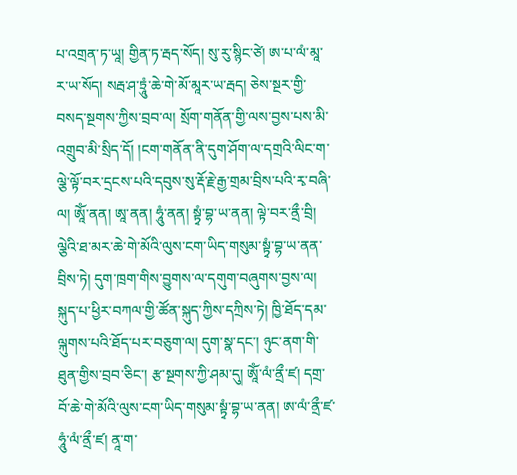པ་འགྲན་ཏ་ཡཱ། གྱིན་ཏ་རྦད་སོད། སུ་རུ་སྙིང་ཙེ། ཨ་པ་ལཾ་མཱ་ར་ཡ་སོད། སརྦ་ཤ་ཏྲཱུཾ་ཆེ་གེ་མོ་མཱར་ཡ་རྦད། ཅེས་སྔར་གྱི་བསད་སྔགས་ཀྱིས་བྲབ་ལ། སྲོག་གནོན་གྱི་ལས་བྱས་པས་མི་འགྲུབ་མི་སྲིད་དོ། །ངག་གནོན་ནི་དུག་ཤོག་ལ་དགྲའི་ལིང་ག་ལྕེ་ལྟོ་བར་དྲངས་པའི་དབུས་སུ་རྡོ་རྗེ་རྒྱ་གྲམ་བྲིས་པའི་རྭ་བཞི་ལ། ཨཱོཾ་ནན། ཨཱ་ནན། ཧཱུཾ་ནན། སྟྭཾ་བྷ་ཡ་ནན། ལྟེ་བར་ནྲྀ་བྲི། ལྕེའི་ཐ་མར་ཆེ་གེ་མོའི་ལུས་ངག་ཡིད་གསུམ་སྟྭཾ་བྷ་ཡ་ནན་བྲིས་ཏེ། དུག་ཁྲག་གིས་བྱུགས་ལ་དགུག་བཞུགས་བྱས་ལ། སྐུད་པ་ཕྱིར་བཀལ་གྱི་ཚོན་སྐུད་ཀྱིས་དཀྲིས་ཏེ། ཁྱི་ཐོད་དམ་ལྐུགས་པའི་ཐོད་པར་བཅུག་ལ། དུག་སྣ་དང་། ཉུང་ནག་གི་ཐུན་གྱིས་བྲབ་ཅིང་། རྩ་སྔགས་ཀྱི་ཤམ་དུ། ཨཱོཾ་ལཾ་ནྲྀ་ཛ། དགྲ་བོ་ཆེ་གེ་མོའི་ལུས་ངག་ཡིད་གསུམ་སྟྭཾ་བྷ་ཡ་ནན། ཨ་ལཾ་ནྲྀ་ཛ་ཧཱུཾ་ལཾ་ནྲྀ་ཛ། ནཱ་ག་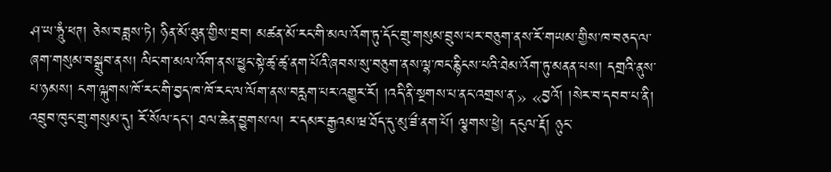ཤ་ཡ་ཧཱུཾ་ཕཊ། ཅེས་བཟླས་ཏེ། ཉིན་མོ་ཐུན་གྱིས་བྲབ། མཚན་མོ་རང་གི་མལ་འོག་ཏུ་དོང་གྲུ་གསུམ་བྲུས་པར་བཅུག་ནས་རོ་གཡམ་གྱིས་ཁ་བཅད་ལ་ཞག་གསུམ་བསྒྲུབ་ནས། ལིང་ག་མལ་འོག་ནས་ཕྱུང་སྟེ་ཚྭ་ཚྭ་ནག་པོའི་ཞབས་སུ་བཅུག་ནས་ལྷ་ཁང་རྙིངས་པའི་ཐེམ་འོག་ཏུ་མནན་པས། དགྲའི་ནུས་པ་ཉམས། ངག་ལྐུགས་ཁོ་རང་གི་བྱད་ཁ་ཁོ་རང་ལ་ལོག་ནས་བརླག་པར་འགྱུར་རོ། །འདི་ནི་སྔགས་པ་ནང་འགྲས་ན་» «བྱའོ། །སེར་བ་དབབ་པ་ནི། འབྲུབ་ཁུང་གྲུ་གསུམ་དུ། རོ་སོལ་དང་། ཐལ་ཆེན་བྱུགས་ལ། ར་དམར་རྒྱའམ་ཝ་ཐོད་དུ་མུ་ཟྀ་ནག་པོ། ལྕགས་ཕྱེ། དངུལ་རྡོ། ཉུང་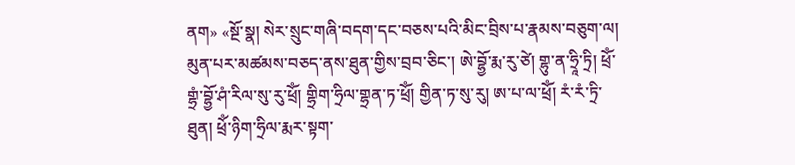ནག» «སྔོ་སྣ། སེར་སྲུང་གཞི་བདག་དང་བཅས་པའི་མིང་བྲིས་པ་རྣམས་བཅུག་ལ། མུན་པར་མཚམས་བཅད་ནས་ཐུན་གྱིས་བྲབ་ཅིང་། ཨེ་བྷྱོ་རྨ་རུ་ཙེ། གྷུ་ན་ཧྲཱི་ཏྲི། ཕྲོཾ་གྷྲཾ་བྷྱོ་ཤཾ་རིལ་སུ་རུ་ཕྲོཾ། གྷྲིག་ཧྲིལ་གྷྲན་ཏ་ཕྲོཾ། གྱིན་ཏ་སུ་རུ། ཨ་པ་ལ་ཕྲོཾ། རཾ་རཾ་ཏྲི་ཐུན། ཕྲོཾ་ཉིག་ཧྲིལ་རྨར་སྟག་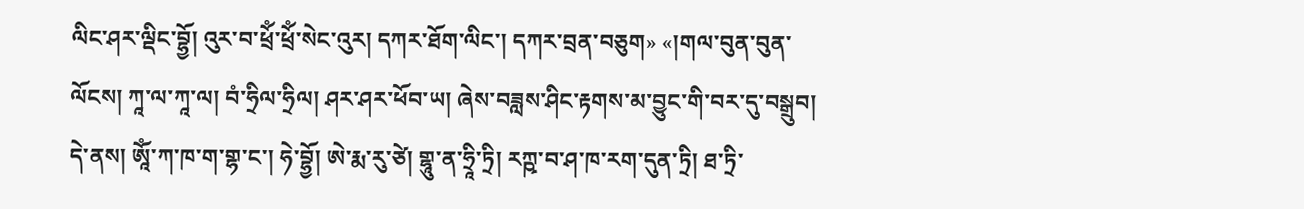ལིང་ཤར་ལྡིང་བྷྱོ། འུར་བ་ཕྲོཾ་ཕྲོཾ་སེང་འུར། དཀར་ཐོག་ལིང་། དཀར་བྲན་བཅུག» «།གལ་བུན་བུན་ལོངས། ཀཱ་ལ་ཀཱ་ལ། བཾ་ཧྲིལ་ཧྲིལ། ཤར་ཤར་ཕོབ་ཡ། ཞེས་བཟླས་ཤིང་རྟགས་མ་བྱུང་གི་བར་དུ་བསྒྲུབ། དེ་ནས། ཨཱོཾ་ཀ་ཁ་ག་གྷ་ང་། ཧེ་བྷྱོ། ཨེ་རྨ་རུ་ཙེ། གྷཱུ་ན་ཧྲཱི་ཏྲི། རཀྵ་བ་ཤ་ཁ་རག་དུན་ཏྲི། ཐ་ཏྲི་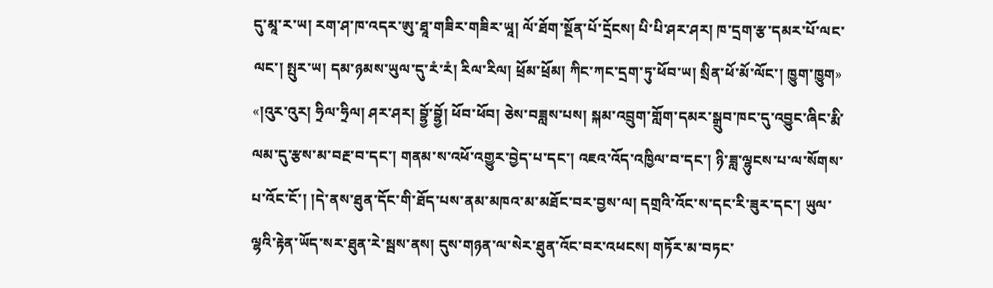དུ་མཱ་ར་ཡ། རག་ཤ་ཁ་འདར་ཨུ་ཐཱ་གཟིར་གཟིར་ཡཱ། ལོ་ཐོག་སྔོན་པོ་དྲོངས། པི་པི་ཤར་ཤར། ཁ་དྲག་རྩ་དམར་པོ་ལང་ལང་། སྤུར་ཡ། དམ་ཉམས་ཡུལ་དུ་རཾ་རཾ། རིལ་རིལ། ཕྲོམ་ཕྲོམ། ཀིང་ཀང་དྲག་ཏུ་ཕོབ་ཡ། སྲིན་ཕོ་མོ་ལོང་། ཁྱུག་ཁྱུག» «།འུར་འུར། ཧྲིལ་ཧྲིལ། ཤར་ཤར། བྷྱོ་བྷྱོ། ཕོབ་ཕོབ། ཅེས་བཟླས་པས། སྐམ་འབྲུག་གློག་དམར་སྒྲུབ་ཁང་དུ་འབྱུང་ཞིང་རྨི་ལམ་དུ་རྩས་མ་བརྔ་བ་དང་། གནམ་ས་འཕོ་འགྱུར་བྱེད་པ་དང་། འཇའ་འོད་འཁྱིལ་བ་དང་། ཉི་ཟླ་ལྷུངས་པ་ལ་སོགས་པ་འོང་ངོ་། །དེ་ནས་ཐུན་དོང་གི་ཐོད་པས་ནམ་མཁའ་མ་མཐོང་བར་བྱས་ལ། དགྲའི་འོང་ས་དང་རི་ཟུར་དང་། ཡུལ་ལྷའི་རྟེན་ཡོད་སར་ཐུན་རེ་སྦས་ནས། དུས་གཉན་ལ་སེར་ཐུན་འོང་བར་འཕངས། གཏོར་མ་བཏང་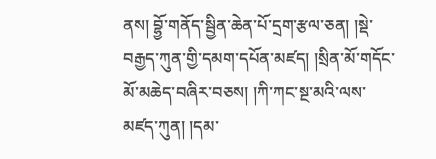ནས། བྷྱོ་གནོད་སྦྱིན་ཆེན་པོ་དྲག་རྩལ་ཅན། །སྡེ་བརྒྱད་ཀུན་གྱི་དམག་དཔོན་མཛད། །སྲིན་མོ་གདོང་མོ་མཆེད་བཞིར་བཅས། །ཀི་ཀང་སྔ་མའི་ལས་མཛད་ཀུན། །དམ་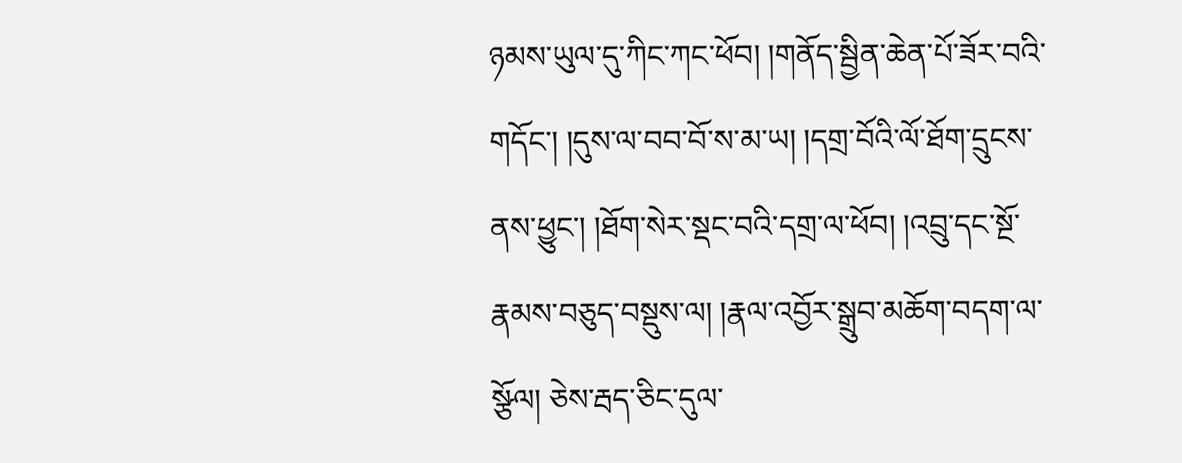ཉམས་ཡུལ་དུ་ཀིང་ཀང་ཕོབ། །གནོད་སྦྱིན་ཆེན་པོ་ཟོར་བའི་གདོང་། །དུས་ལ་བབ་བོ་ས་མ་ཡ། །དགྲ་བོའི་ལོ་ཐོག་དྲུངས་ནས་ཕྱུང་། །ཐོག་སེར་སྡང་བའི་དགྲ་ལ་ཕོབ། །འབྲུ་དང་སྔོ་རྣམས་བཅུད་བསྡུས་ལ། །རྣལ་འབྱོར་སྒྲུབ་མཆོག་བདག་ལ་སྩོལ། ཅེས་རྦད་ཅིང་དུལ་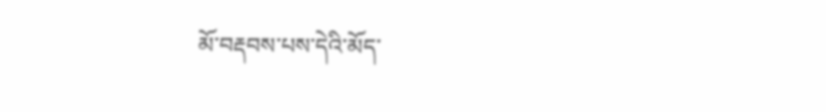མོ་བརྡབས་པས་དེའི་མོད་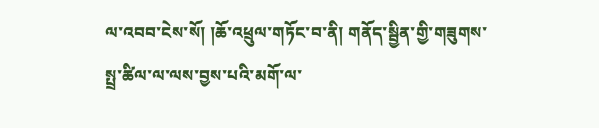ལ་འབབ་ངེས་སོ། །ཆོ་འཕྲུལ་གཏོང་བ་ནི། གནོད་སྦྱིན་གྱི་གཟུགས་སྤྲ་ཚིལ་ལ་ལས་བྱས་པའི་མགོ་ལ་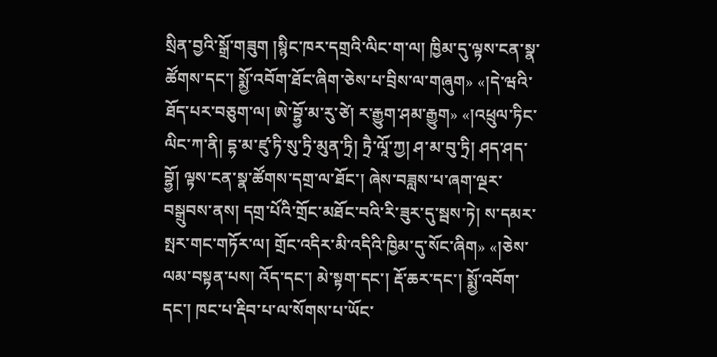སྲིན་བྱའི་སྒྲོ་གཟུག །སྙིང་ཁར་དགྲའི་ལིང་ག་ལ། ཁྱིམ་དུ་ལྟས་ངན་སྣ་ཚོགས་དང་། སྨྱོ་འབོག་ཐོང་ཞིག་ཅེས་པ་བྲིས་ལ་གཞུག» «།དེ་ཝའི་ཐོད་པར་བཅུག་ལ། ཨེ་བྷྱོ་མ་རུ་ཙེ། ར་རྒྱུག་ཤམ་རྒྱུག» «།འཕྲུལ་ཏིང་ལིང་ཀ་ནི། དྷ་མ་ཛུ་ཏི་སུ་ཏྲི་མུན་ཏྲི། ཏྲཻ་ལཱོ་ཀྱ། ཤ་མ་བུ་ཏྲི། ཤད་ཤད་བྷྱོ། ལྟས་ངན་སྣ་ཚོགས་དགྲ་ལ་ཐོང་། ཞེས་བཟླས་པ་ཞག་ལྔར་བསྒྲུབས་ནས། དགྲ་པོའི་གྲོང་མཐོང་བའི་རི་ཟུར་དུ་སྦས་ཏེ། ས་དམར་སྤར་གང་གཏོར་ལ། གྲོང་འདིར་མི་འདིའི་ཁྱིམ་དུ་སོང་ཞིག» «།ཅེས་ལམ་བསྟན་པས། འོད་དང་། མེ་སྟག་དང་། རྡོ་ཆར་དང་། སྨྱོ་འབོག་དང་། ཁང་པ་རྡིབ་པ་ལ་སོགས་པ་ཡོང་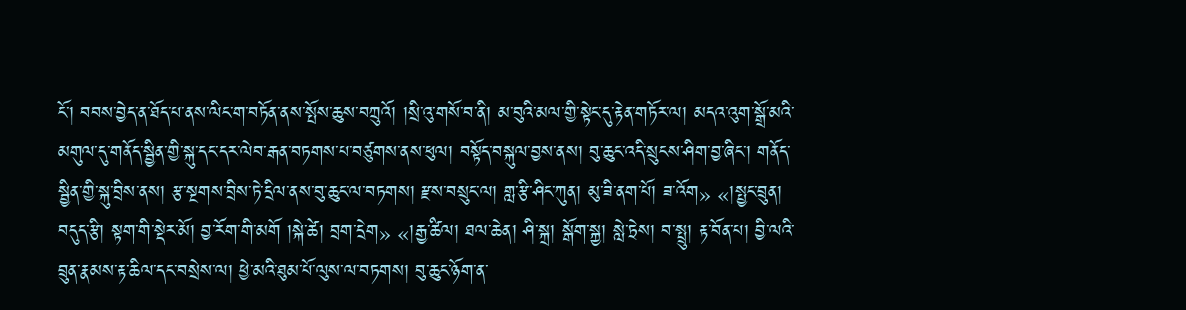ངོ་། བབས་བྱེད་ན་ཐོད་པ་ནས་ལིང་ག་བཏོན་ནས་སྤོས་ཆུས་བཀྲུའོ། །སྲི་འུ་གསོ་བ་ནི། མ་བུའི་མལ་གྱི་སྟེང་དུ་རྟེན་གཏོར་ལ། མདའ་འུག་སྒྲོ་མའི་མགུལ་དུ་གནོད་སྦྱིན་གྱི་སྐུ་དང་དར་ལེབ་རྒན་བཏགས་པ་བཙུགས་ནས་ཕུལ། བསྟོད་བསྐུལ་བྱས་ནས། བུ་ཆུང་འདི་སྲུངས་ཤིག་བྱ་ཞིང་། གནོད་སྦྱིན་གྱི་སྐུ་བྲིས་ནས། རྩ་སྔགས་བྲིས་ཏེ་དྲིལ་ནས་བུ་ཆུང་ལ་བཏགས། རྫས་བསྲུང་ལ། གླ་རྩི་ཤིང་ཀུན། མུ་ཟི་ནག་པོ། ཟ་འོག» «།སྤྱང་བྲུན། བདུད་རྩི། སྟག་གི་སྡེར་མོ། བྱ་རོག་གི་མགོ །སྐེ་ཚེ། བྲག་དྲེག» «།རྒྱ་ཚིལ། ཐལ་ཆེན། ཤི་སྐྲ། སྒོག་སྐྱ། སླེ་ཏྲེས། བ་སྤྲུ། རྟ་བོན་པ། བྱི་ལའི་བྲུན་རྣམས་རྟ་ཆིལ་དང་བསྲེས་ལ། ཕྱེ་མའི་ཐུམ་པོ་ལུས་ལ་བཏགས། བུ་ཆུང་ཉོག་ན་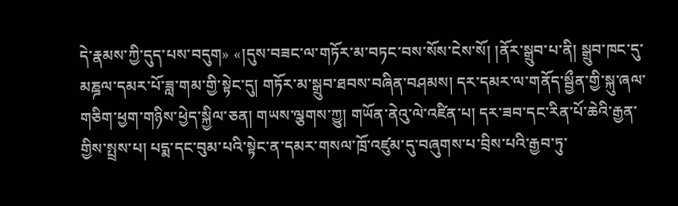དེ་རྣམས་ཀྱི་དུད་པས་བདུག» «།དུས་བཟང་ལ་གཏོར་མ་བཏང་བས་སོས་ངེས་སོ། །ནོར་སྒྲུབ་པ་ནི། སྒྲུབ་ཁང་དུ་མཎྜལ་དམར་པོ་ཟླ་གམ་གྱི་སྟེང་དུ། གཏོར་མ་སྒྲུབ་ཐབས་བཞིན་བཤམས། དར་དམར་ལ་གནོད་སྦྱྀན་གྱི་སྐུ་ཞལ་གཅིག་ཕྱག་གཉིས་ཕྱེད་སྐྱིལ་ཅན། གཡས་ལྕགས་ཀྱུ། གཡོན་ནེའུ་ལེ་འཛིན་པ། དར་ཟབ་དང་རིན་པོ་ཆེའི་རྒྱན་གྱིས་སྤྲས་པ། པདྨ་དང་བུམ་པའི་སྟེང་ན་དམར་གསལ་ཁྲོ་འཛུམ་དུ་བཞུགས་པ་བྲིས་པའི་རྒྱབ་ཏུ་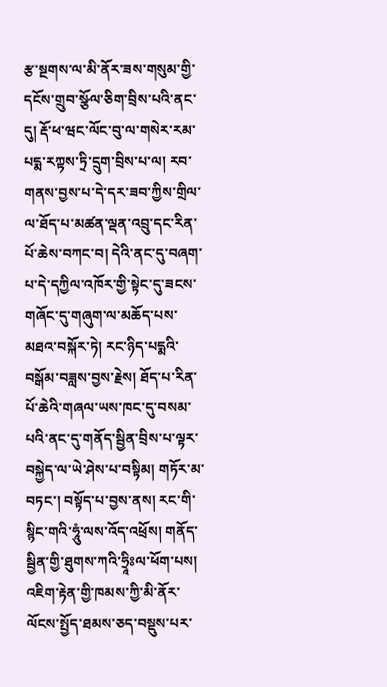རྩ་སྔགས་ལ་མི་ནོར་ཟས་གསུམ་གྱི་དངོས་གྲུབ་སྩོལ་ཅིག་བྲིས་པའི་ནང་དུ། རྡོ་ཕ་ཝང་ལོང་བུ་ལ་གསེར་རམ་པདྨ་རཀྟས་ཏྲི་དྲུག་བྲིས་པ་ལ། རབ་གནས་བྱས་པ་དེ་དར་ཟབ་ཀྱིས་གྲིལ་ལ་ཐོད་པ་མཚན་ལྡན་འབྲུ་དང་རིན་པོ་ཆེས་བཀང་བ། དེའི་ནང་དུ་བཞག་པ་དེ་དཀྱིལ་འཁོར་གྱི་སྟེང་དུ་ཟངས་གཞོང་དུ་གཞུག་ལ་མཆོད་པས་མཐའ་བསྐོར་ཏེ། རང་ཉིད་པདྨའི་བསྒོམ་བཟླས་བྱས་རྗེས། ཐོད་པ་རིན་པོ་ཆེའི་གཞལ་ཡས་ཁང་དུ་བསམ་པའི་ནང་དུ་གནོད་སྦྱིན་བྲིས་པ་ལྟར་བསྐྱེད་ལ་ཡེ་ཤེས་པ་བསྟིམ། གཏོར་མ་བཏང་། བསྟོད་པ་བྱས་ནས། རང་གི་སྙིང་གའི་ཧཱུཾ་ལས་འོད་འཕྲོས། གནོད་སྦྱིན་གྱི་ཐུགས་ཀའི་ཧྲཱིཿལ་ཕོག་པས། འཇིག་རྟེན་གྱི་ཁམས་ཀྱི་མི་ནོར་ལོངས་སྤྱོད་ཐམས་ཅད་བསྡུས་པར་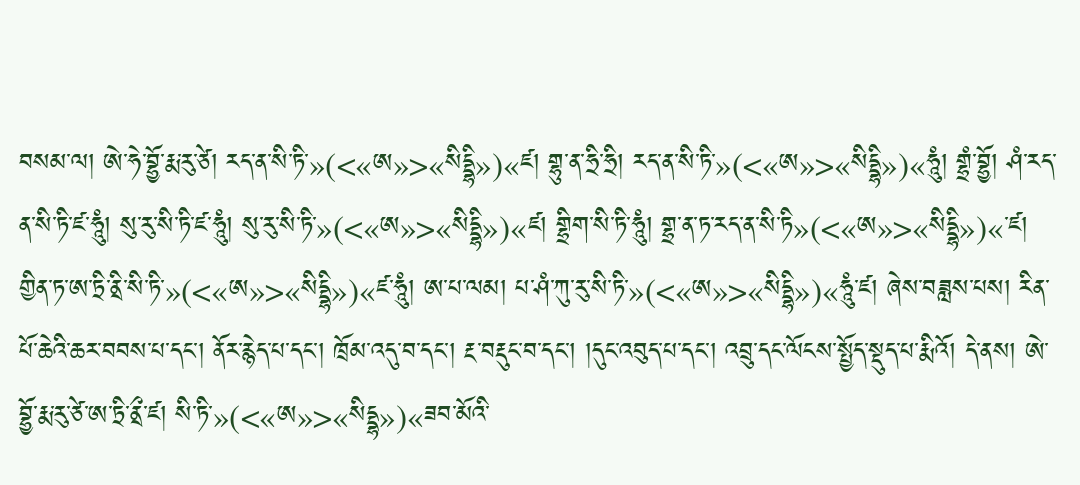བསམ་ལ། ཨེ་ཧེ་བྷྱོ་རྨ་རུ་ཙེ། རད་ན་སི་ཏི་»(<«ཨ»>«སིདྡྷི»)«ཛ། གྷུ་ན་ཧྲི་ཧྲི། རད་ན་སི་ཏི་»(<«ཨ»>«སིདྡྷི»)«ཧཱུཾ། གྷྲཾ་བྷྱོ། ཤཾ་རད་ན་སི་ཏི་ཛ་ཧཱུཾ། སུ་རུ་སི་ཏི་ཛ་ཧཱུཾ། སུ་རུ་སི་ཏི་»(<«ཨ»>«སིདྡྷི»)«ཛ། གྷྲིག་སི་ཏི་ཧཱུཾ། གྷྲ་ན་ཏ་རད་ན་སི་ཏི»(<«ཨ»>«སིདྡྷི»)«་ཛ། གྱིན་ཏ་ཨ་ཏྲི་ནྲི་སི་ཏི་»(<«ཨ»>«སིདྡྷི»)«ཛ་ཧཱུཾ། ཨ་པ་ལམ། པ་ཤཾ་ཀུ་རུ་སི་ཏི་»(<«ཨ»>«སིདྡྷི»)«ཧཱུཾ་ཛ། ཞེས་བཟླས་པས། རིན་པོ་ཆེའི་ཆར་བབས་པ་དང་། ནོར་རྙེད་པ་དང་། ཁྲོམ་འདུ་བ་དང་། རྔ་བརྡུང་བ་དང་། །དུང་འབུད་པ་དང་། འབྲུ་དང་ལོངས་སྤྱོད་སྡུད་པ་རྨིའོ། དེ་ནས། ཨེ་བྷྱོ་རྨ་རུ་ཙེ་ཨ་ཏྲི་ནྲྀ་ཛ། སི་ཏི་»(<«ཨ»>«སིདྡྷ»)«ཟབ་མོའི་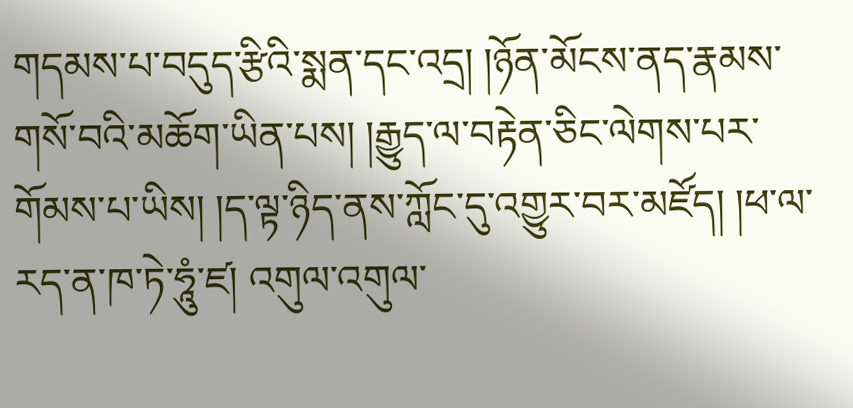གདམས་པ་བདུད་རྩིའི་སྨན་དང་འདྲ། །ཉོན་མོངས་ནད་རྣམས་གསོ་བའི་མཆོག་ཡིན་པས། །རྒྱུད་ལ་བརྟེན་ཅིང་ལེགས་པར་གོམས་པ་ཡིས། །ད་ལྟ་ཉིད་ནས་ཀློང་དུ་འགྱུར་བར་མཛོད། །ཕ་ལ་རད་ན་ཁ་ཏེ་ཧཱུཾ་ཛ། འགུལ་འགུལ་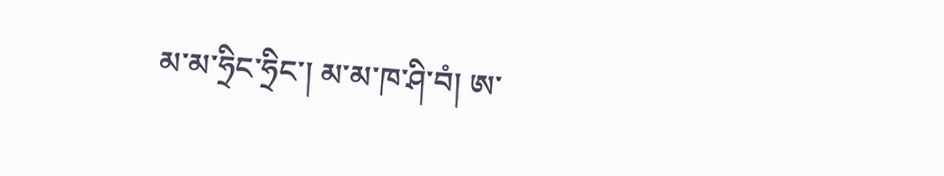མ་མ་ཧྲིང་ཧྲིང་། མ་མ་ཁ་ཤི་བཾ། ཨ་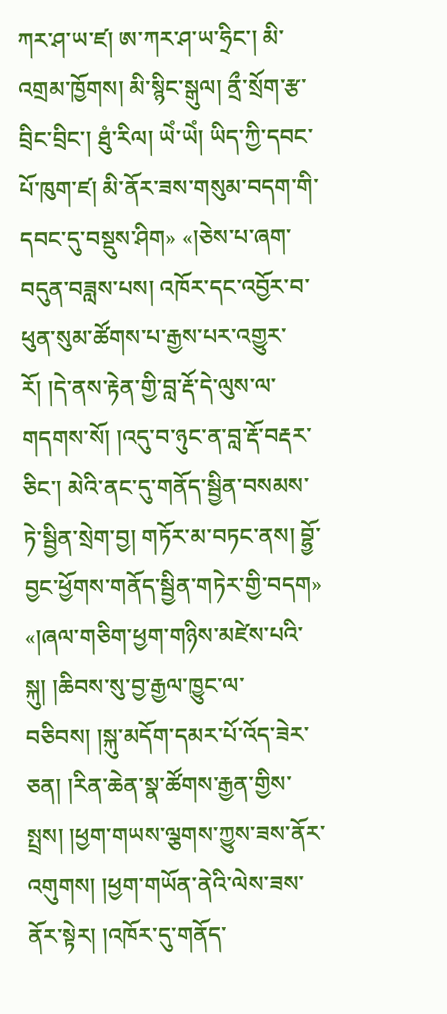ཀར་ཤ་ཡ་ཛ། ཨ་ཀར་ཤ་ཡ་ཧྲིང་། མི་འགྲམ་ཁྱོགས། མི་སྙིང་སྒུལ། ནྲྀ་སྲོག་རྩ་བྲིང་བྲིང་། ཐུཾ་རིལ། ཡེཾ་ཡེཾ། ཡིད་ཀྱི་དབང་པོ་ཁུག་ཛ། མི་ནོར་ཟས་གསུམ་བདག་གི་དབང་དུ་བསྡུས་ཤིག» «།ཅེས་པ་ཞག་བདུན་བཟླས་པས། འཁོར་དང་འབྱོར་བ་ཕུན་སུམ་ཚོགས་པ་རྒྱས་པར་འགྱུར་རོ། །དེ་ནས་རྟེན་གྱི་བླ་རྡོ་དེ་ལུས་ལ་གདགས་སོ། །འདུ་བ་ཉུང་ན་བླ་རྡོ་བརྡར་ཅིང་། མེའི་ནང་དུ་གནོད་སྦྱིན་བསམས་ཏེ་སྦྱིན་སྲེག་བྱ། གཏོར་མ་བཏང་ནས། བྷྱོ་བྱང་ཕྱོགས་གནོད་སྦྱིན་གཏེར་གྱི་བདག» «།ཞལ་གཅིག་ཕྱག་གཉིས་མཛེས་པའི་སྐུ། །ཆིབས་སུ་བྱ་རྒྱལ་ཁྱུང་ལ་བཅིབས། །སྐུ་མདོག་དམར་པོ་འོད་ཟེར་ཅན། །རིན་ཆེན་སྣ་ཚོགས་རྒྱན་གྱིས་སྤྲས། །ཕྱག་གཡས་ལྕགས་ཀྱུས་ཟས་ནོར་འགུགས། །ཕྱག་གཡོན་ནེའི་ལེས་ཟས་ནོར་སྟེར། །འཁོར་དུ་གནོད་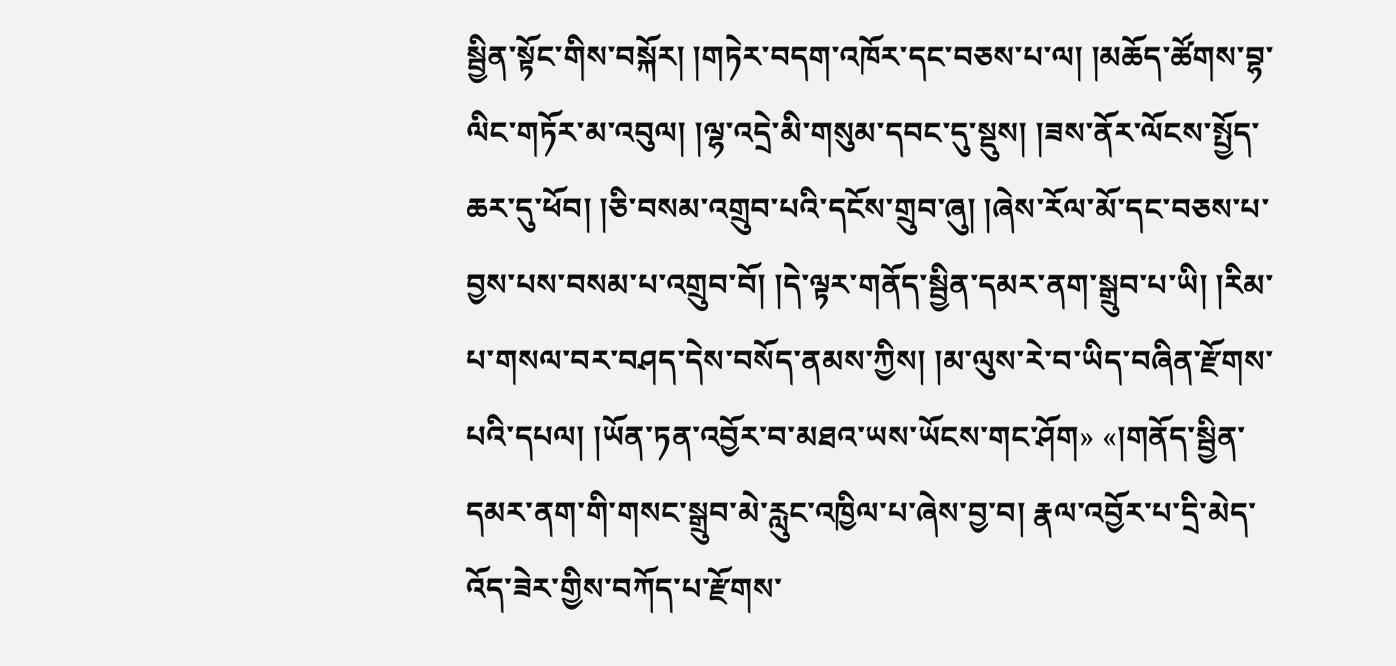སྦྱིན་སྟོང་གིས་བསྐོར། །གཏེར་བདག་འཁོར་དང་བཅས་པ་ལ། །མཆོད་ཚོགས་བྷ་ལིང་གཏོར་མ་འབུལ། །ལྷ་འདྲེ་མི་གསུམ་དབང་དུ་སྡུས། །ཟས་ནོར་ལོངས་སྤྱོད་ཆར་དུ་ཕོབ། །ཅི་བསམ་འགྲུབ་པའི་དངོས་གྲུབ་ཞུ། །ཞེས་རོལ་མོ་དང་བཅས་པ་བྱས་པས་བསམ་པ་འགྲུབ་བོ། །དེ་ལྟར་གནོད་སྦྱིན་དམར་ནག་སྒྲུབ་པ་ཡི། །རིམ་པ་གསལ་བར་བཤད་དེས་བསོད་ནམས་ཀྱིས། །མ་ལུས་རེ་བ་ཡིད་བཞིན་རྫོགས་པའི་དཔལ། །ཡོན་ཏན་འབྱོར་བ་མཐའ་ཡས་ཡོངས་གང་ཤོག» «།གནོད་སྦྱིན་དམར་ནག་གི་གསང་སྒྲུབ་མེ་རླུང་འཁྱིལ་པ་ཞེས་བྱ་བ། རྣལ་འབྱོར་པ་དྲི་མེད་འོད་ཟེར་གྱིས་བཀོད་པ་རྫོགས་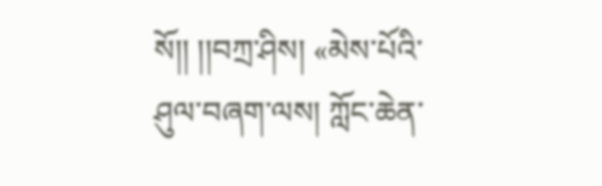སོ།། །།བཀྲ་ཤིས། «མེས་པོའི་ཤུལ་བཞག་ལས། ཀློང་ཆེན་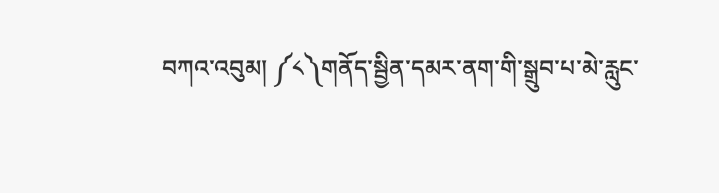བཀའ་འབུམ། ༼༨༽གནོད་སྦྱིན་དམར་ནག་གི་སྒྲུབ་པ་མེ་རླུང་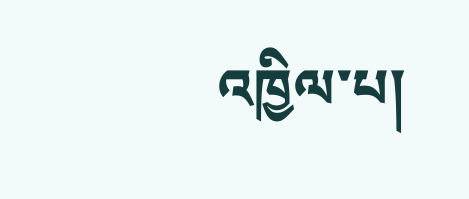འཁྱིལ་པ།